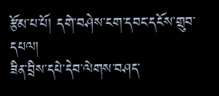རྩོམ་པ་པོ། དགེ་བཤེས་ངག་དབང་དངོས་གྲུབ་དཔལ།
ཟིན་བྲིས་དཔེ་དེབ་ལེགས་བཤད་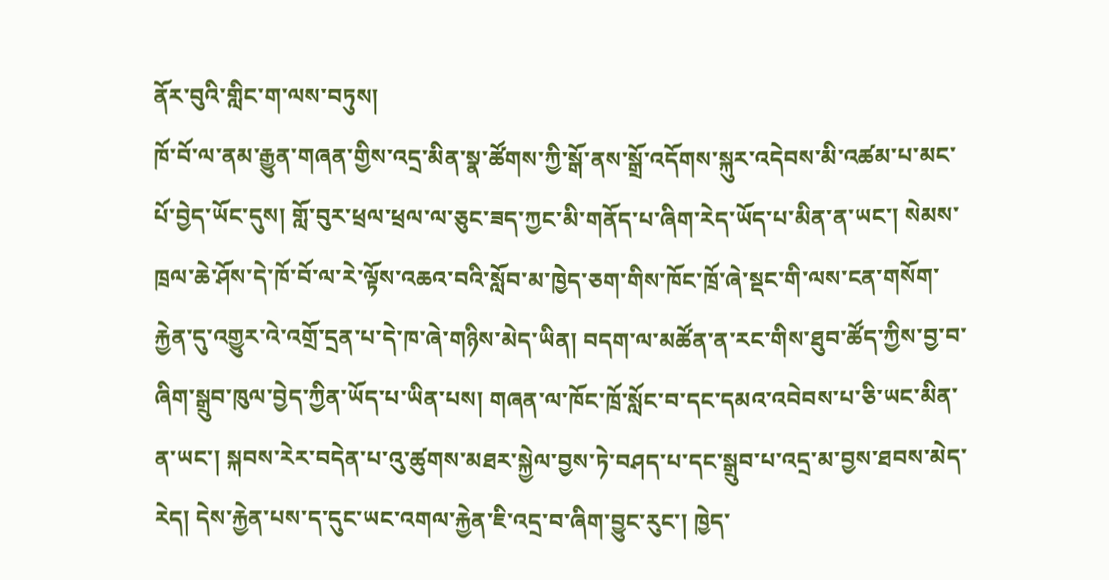ནོར་བུའི་གླིང་ག་ལས་བཏུས།
ཁོ་བོ་ལ་ནམ་རྒྱུན་གཞན་གྱིས་འདྲ་མིན་སྣ་ཚོགས་ཀྱི་སྒོ་ནས་སྒྲོ་འདོགས་སྐུར་འདེབས་མི་འཚམ་པ་མང་པོ་བྱེད་ཡོང་དུས། གློ་བུར་ཕྲལ་ཕྲལ་ལ་ཅུང་ཟད་ཀྱང་མི་གནོད་པ་ཞིག་རེད་ཡོད་པ་མིན་ན་ཡང་། སེམས་ཁྲལ་ཆེ་ཤོས་དེ་ཁོ་བོ་ལ་རེ་ལྟོས་འཆའ་བའི་སློབ་མ་ཁྱེད་ཅག་གིས་ཁོང་ཁྲོ་ཞེ་སྡང་གི་ལས་ངན་གསོག་རྐྱེན་དུ་འགྱུར་འེ་འགྲོ་དྲན་པ་དེ་ཁ་ཞེ་གཉིས་མེད་ཡིན། བདག་ལ་མཚོན་ན་རང་གིས་ཐུབ་ཚོད་ཀྱིས་བྱ་བ་ཞིག་སྒྲུབ་ཁུལ་བྱེད་ཀྱིན་ཡོད་པ་ཡིན་པས། གཞན་ལ་ཁོང་ཁྲོ་སློང་བ་དང་དམའ་འབེབས་པ་ཅི་ཡང་མིན་ན་ཡང་། སྐབས་རེར་བདེན་པ་འུ་ཚུགས་མཐར་སྐྱེལ་བྱས་ཏེ་བཤད་པ་དང་སྒྲུབ་པ་འདྲ་མ་བྱས་ཐབས་མེད་རེད། དེས་རྐྱེན་པས་ད་དུང་ཡང་འགལ་རྐྱེན་ཇི་འདྲ་བ་ཞིག་བྱུང་རུང་། ཁྱེད་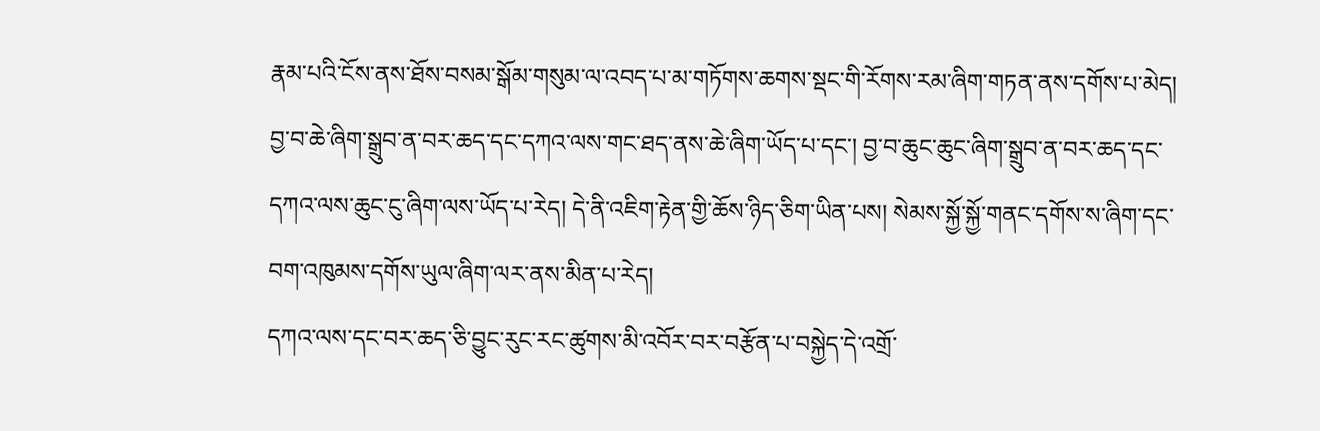རྣམ་པའི་ངོས་ནས་ཐོས་བསམ་སྒོམ་གསུམ་ལ་འབད་པ་མ་གཏོགས་ཆགས་སྡང་གི་རོགས་རམ་ཞིག་གཏན་ནས་དགོས་པ་མེད། བྱ་བ་ཆེ་ཞིག་སྒྲུབ་ན་བར་ཆད་དང་དཀའ་ལས་གང་ཐད་ནས་ཆེ་ཞིག་ཡོད་པ་དང་། བྱ་བ་ཆུང་ཆུང་ཞིག་སྒྲུབ་ན་བར་ཆད་དང་དཀའ་ལས་ཆུང་ངུ་ཞིག་ལས་ཡོད་པ་རེད། དེ་ནི་འཇིག་རྟེན་གྱི་ཆོས་ཉིད་ཅིག་ཡིན་པས། སེམས་སྐྱོ་སྐྱོ་གནང་དགོས་ས་ཞིག་དང་བག་འཁུམས་དགོས་ཡུལ་ཞིག་ལར་ནས་མིན་པ་རེད།
དཀའ་ལས་དང་བར་ཆད་ཅི་བྱུང་རུང་རང་ཚུགས་མི་འབོར་བར་བརྩོན་པ་བསྐྱེད་དེ་འགྲོ་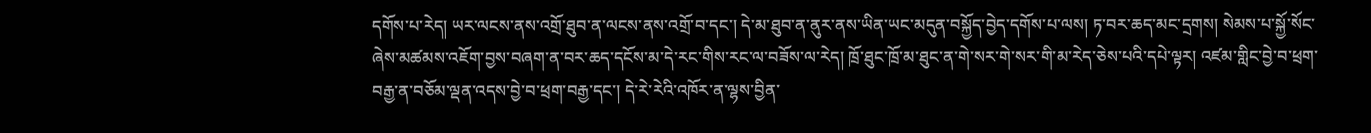དགོས་པ་རེད། ཡར་ལངས་ནས་འགྲོ་ཐུབ་ན་ལངས་ནས་འགྲོ་བ་དང་། དེ་མ་ཐུབ་ན་ནུར་ནས་ཡིན་ཡང་མདུན་བསྐྱོད་བྱེད་དགོས་པ་ལས། ཏ་བར་ཆད་མང་དྲགས། སེམས་པ་སྐྱོ་སོང་ཞེས་མཚམས་འཇོག་བྱས་བཞག་ན་བར་ཆད་དངོས་མ་དེ་རང་གིས་རང་ལ་བཟོས་ལ་རེད། ཁྲོ་ཐུང་ཁྲོ་མ་ཐུང་ན་གེ་སར་གེ་སར་གི་མ་རེད་ཅེས་པའི་དཔེ་ལྟར། འཛམ་གླིང་བྱེ་བ་ཕྲག་བརྒྱ་ན་བཅོམ་ལྡན་འདས་བྱེ་བ་ཕྲག་བརྒྱ་དང་། དེ་རེ་རེའི་འཁོར་ན་ལྷས་བྱིན་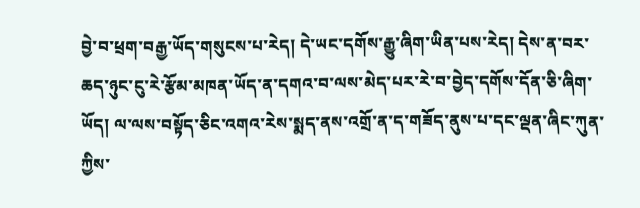བྱེ་བ་ཕྲག་བརྒྱ་ཡོད་གསུངས་པ་རེད། དེ་ཡང་དགོས་རྒྱུ་ཞིག་ཡིན་པས་རེད། དེས་ན་བར་ཆད་ཉུང་ངུ་རེ་རྩོམ་མཁན་ཡོད་ན་དགའ་བ་ལས་མེད་པར་རེ་བ་བྱེད་དགོས་དོན་ཅི་ཞིག་ཡོད། ལ་ལས་བསྟོད་ཅིང་འགའ་རེས་སྨད་ནས་འགྲོ་ན་ད་གཟོད་ནུས་པ་དང་ལྡན་ཞིང་ཀུན་ཀྱིས་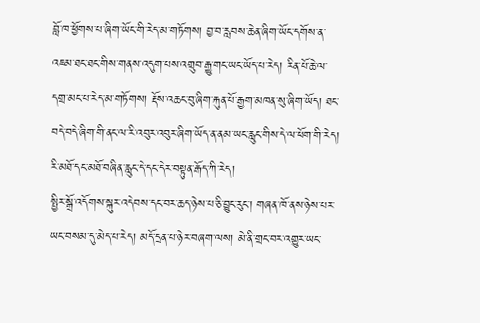བློ་ཁ་ཕྱོགས་པ་ཞིག་ཡོང་གི་རེད་མ་གཏོགས། བྱ་བ་རླབས་ཆེན་ཞིག་ཡོང་དགོས་ན་འཇམ་ཐང་ཐང་གིས་གནས་འདུག་པས་འགྲུབ་རྒྱུ་གང་ཡང་ཡོད་པ་རེད། རིན་པོ་ཆེ་ལ་དགྲ་མང་པ་རེད་མ་གཏོགས། རྡོས་འཆང་བུ་ཞིག་རྐུན་པོ་རྒྱག་མཁན་སུ་ཞིག་ཡོད། ཐང་བདེ་བདེ་ཞིག་གི་ནང་ལ་རི་འབུར་འབུར་ཞིག་ཡོད་ན་ནམ་ཡང་རླུང་གིས་དེ་ལ་ཕོག་གི་རེད། རི་མཐོ་དང་མཐོ་བཞིན་རླུང་དེ་དང་དེར་བསྟུན་རྒོད་ཀི་རེད།
སྤྱིར་སྒྲོ་འདོགས་སྐུར་འདེབས་དང་བར་ཆད་ཉེས་པ་ཅི་བྱུང་རུང་། གཞན་ཁོ་ནས་ཉེས་པར་ཡང་བསམ་དུ་མེད་པ་རེད། མདོ་དྲན་པ་ཉེར་བཞག་ལས། མེ་ནི་གྲང་བར་འགྱུར་ཡང་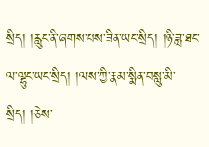སྲིད། །རླུང་ནི་ཞགས་པས་ཟིན་ཡང་སྲིད། །ཉི་ཟླ་ཐང་ལ་ལྷུང་ཡང་སྲིད། །ལས་ཀྱི་རྣམ་སྨིན་བསླུ་མི་སྲིད། །ཅེས་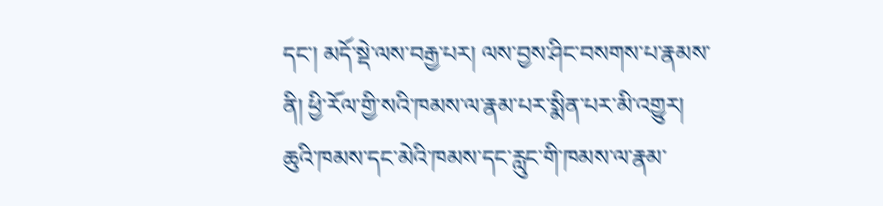དང་། མདོ་སྡེ་ལས་བརྒྱ་པར། ལས་བྱས་ཤིང་བསགས་པ་རྣམས་ནི། ཕྱི་རོལ་གྱི་སའི་ཁམས་ལ་རྣམ་པར་སྨིན་པར་མི་འགྱུར། ཆུའི་ཁམས་དང་མེའི་ཁམས་དང་རླུང་གི་ཁམས་ལ་རྣམ་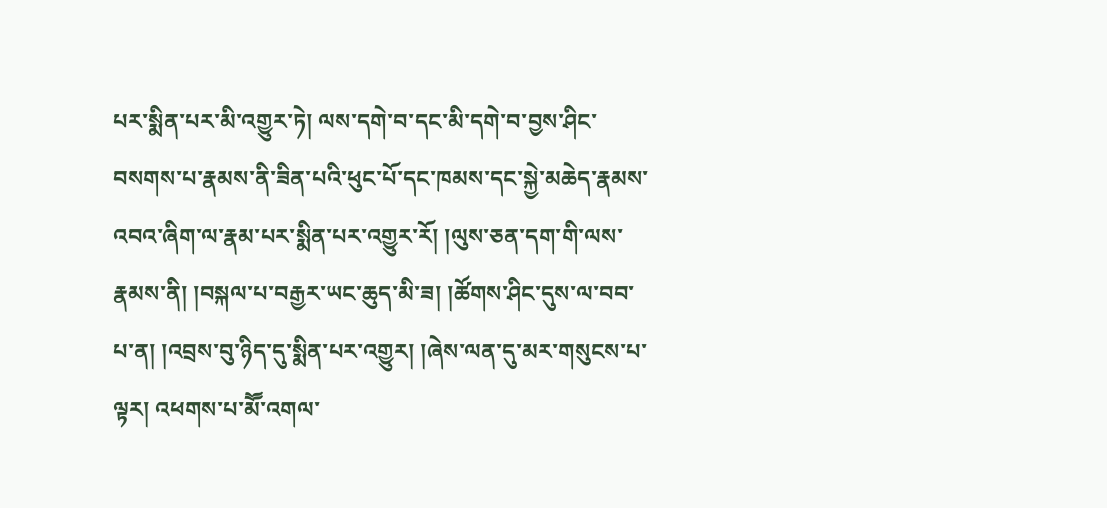པར་སྨིན་པར་མི་འགྱུར་ཏེ། ལས་དགེ་བ་དང་མི་དགེ་བ་བྱས་ཤིང་བསགས་པ་རྣམས་ནི་ཟིན་པའི་ཕུང་པོ་དང་ཁམས་དང་སྐྱེ་མཆེད་རྣམས་འབའ་ཞིག་ལ་རྣམ་པར་སྨིན་པར་འགྱུར་རོ། །ལུས་ཅན་དག་གི་ལས་རྣམས་ནི། །བསྐལ་པ་བརྒྱར་ཡང་ཆུད་མི་ཟ། །ཚོགས་ཤིང་དུས་ལ་བབ་པ་ན། །འབྲས་བུ་ཉིད་དུ་སྨིན་པར་འགྱུར། །ཞེས་ལན་དུ་མར་གསུངས་པ་ལྟར། འཕགས་པ་མཽ་འགལ་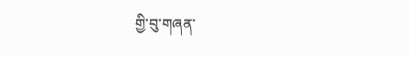གྱི་བུ་གཞན་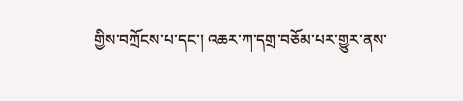གྱིས་བཀྲོངས་པ་དང་། འཆར་ཀ་དགྲ་བཅོམ་པར་གྱུར་ནས་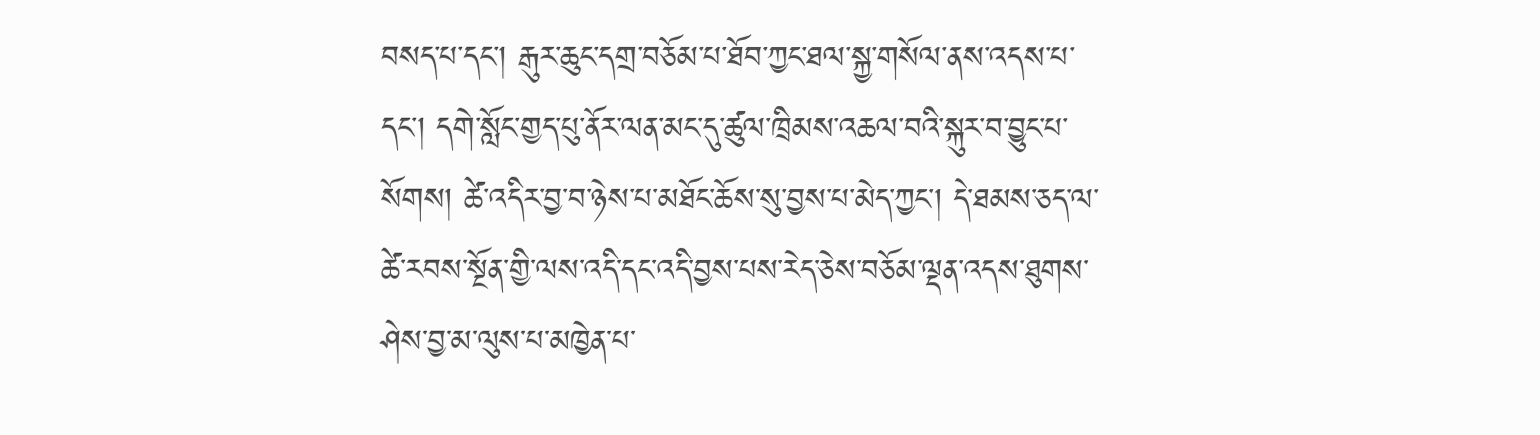བསད་པ་དང་། རྒུར་ཆུང་དགྲ་བཅོམ་པ་ཐོབ་ཀྱང་ཐལ་སྐྱ་གསོལ་ནས་འདས་པ་དང་། དགེ་སློང་གྱད་པུ་ནོར་ལན་མང་དུ་ཚུལ་ཁྲིམས་འཆལ་བའི་སྐུར་བ་བྱུང་པ་སོགས། ཚེ་འདིར་བྱ་བ་ཉེས་པ་མཐོང་ཆོས་སུ་བྱས་པ་མེད་ཀྱང་། དེ་ཐམས་ཅད་ལ་ཚེ་རབས་སྔོན་གྱི་ལས་འདི་དང་འདི་བྱས་པས་རེད་ཅེས་བཅོམ་ལྡན་འདས་ཐུགས་ཤེས་བྱ་མ་ལུས་པ་མཁྱེན་པ་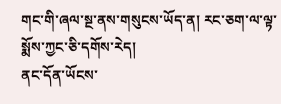གང་གི་ཞལ་སྔ་ནས་གསུངས་ཡོད་ན། རང་ཅག་ལ་ལྟ་སྨོས་ཀྱང་ཅི་དགོས་རེད།
ནང་དོན་ཡོངས་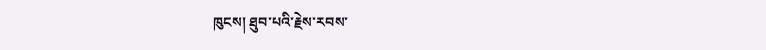ཁུངས། ཐུབ་པའི་རྗེས་རབས་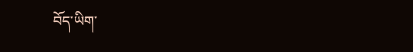བོད་ཡིག་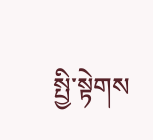སྤྱི་སྟེགས